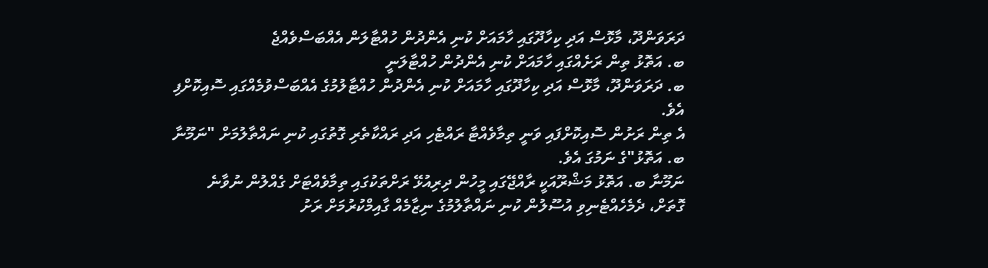ދަރަވަންދޫ، މާޅޮސް އަދި ކިހާދޫގައި ހާމައަށް ކުނި އެންދުން ހުއްޓާލަން އެއްބަސްވެއްޖެ
ބ. އަތޮޅު ތިން ރަށެއްގައި ހާމައަށް ކުނި އެންދުން ހުއްޓާލަނީ
ބ. ދަރަވަންދޫ، މާޅޮސް އަދި ކިހާދޫގައި ހާމައަށް ކުނި އެންދުން ހުއްޓާލުމުގެ އެއްބަސްވުމެއްގައި ސޮއިކޮށްފި އެވެ.
އެ ތިން ރަށުން ސޮއިކޮށްފައި ވަނީ ތިމާވެއްޓާ ރައްޓެހި އަދި ރައްކާތެރި ގޮތުގައި ކުނި ނައްތާލުމަށް "ނަމޫނާ ބ. އަތޮޅު"ގެ ނަމުގަ އެވެ.
ނަމޫނާ ބ. އަތޮޅު މަޝްރޫއަކީ ރާއްޖޭގައި މީހުން ދިރިއުޅޭ ރަށްތަކުގައި ތިމާވެއްޓަށް ގެއްލުން ނުވާނެ ގޮތަށް، ދެމެހެއްޓެނިވި އުސޫލުން ކުނި ނައްތާލުމުގެ ނިޒާމެއް ގާއިމްކުރުމަށް ރަށު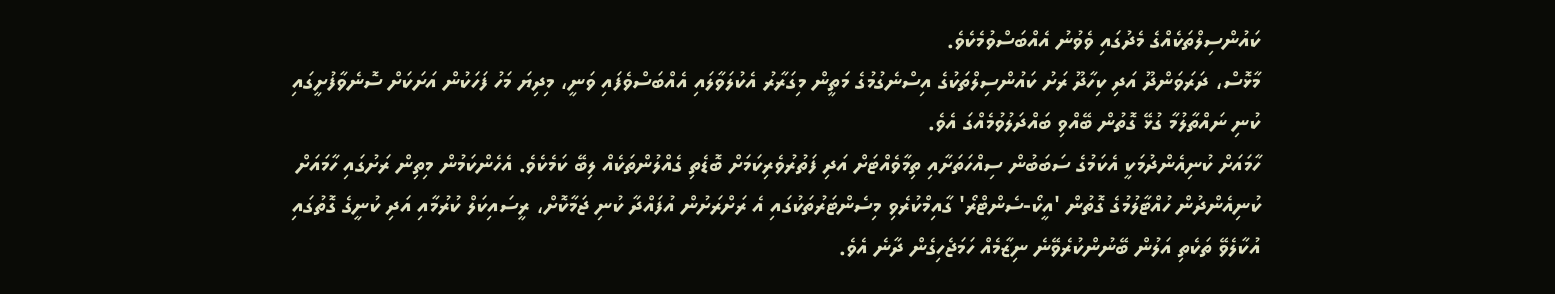ކައުންސިލްތަކެއްގެ މެދުގައި ވެވުނު އެއްބަސްވުމެކެވެ.
މާޅޮސް، ދަރަވަންދޫ އަދި ކިހާދޫ ރަށު ކައުންސިލްތަކުގެ އިސްނެގުމުގެ މަތީން މިގަރާރު އެކުލަވާލައި އެއްބަސްވެފައި ވަނީ، މިދިޔަ މަހު ފަހަކުން އަށަކަށް ސޮނެވާފުށީގައި ކުނި ނައްތާލުމާ ގުޅޭ ގޮތުން ބޭއްވި ބައްދަލުވުމެއްގަ އެވެ.
ހާމައަށް ކުނިއެންދުމަކީ އެކަމުގެ ސަބަބުން ސިއްހަތަށާއި ތިމާވެއްޓަށް އަދި ފަތުރުވެރިކަމަށް ބޮޑެތި ގެއްލުންތަކެއް ލިބޭ ކަމެކެވެ. އެހެންކަމުން މިތިން ރަށުގައި ހާމައަށް ކުނިއެންދުން ހުއްޓާލުމުގެ ގޮތުން 'އީކޯ-ސެންޓްރޯ' ގާއިމްކުރެވި މިސެންޓަރުތަކުގައި އެ ރަށްރަށުން އުފައްދާ ކުނި ޖަމާކޮށް، ރީސައިކަލް ކުރުމާއި އަދި ކުނީގެ ގޮތުގައި އުކާލެވޭ ތަކެތި އަލުން ބޭނުންކުރެވޭނެ ނިޒާމެއް ހަމަޖެހިގެން ދާނެ އެވެ.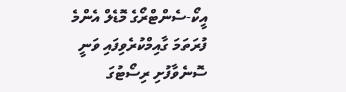އީކޯ-ސެންޓްރޯގެ މޮޑެލް އެންމެ ފުރަތަމަ ގާއިމްކުރެވިފައި ވަނީ ސޮނެވާފުށި ރިސޯޓުގަ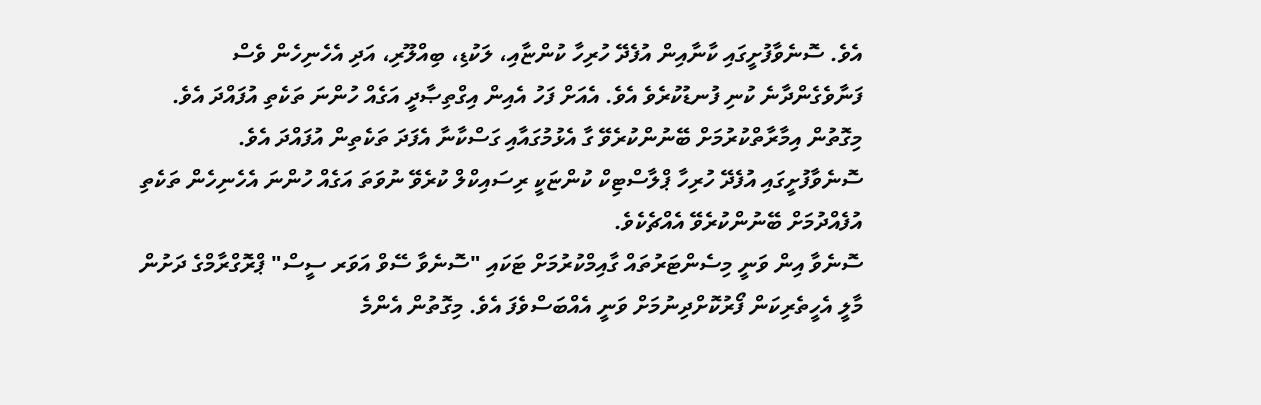އެވެ. ސޮނެވާފުށީގައި ކާނާއިން އުފެދޭ ހުރިހާ ކުންޏާއި، ލަކުޑި، ބިއްލޫރި، އަދި އެހެނިހެން ވެސް ފަނާވެގެންދާނެ ކުނި ފުނޑުކުރެވެ އެވެ. އެއަށް ފަހު އެއިން އިގްތިޞާދީ އަގެއް ހުންނަ ތަކެތި އުފައްދަ އެވެ. މިގޮތުން އިމާރާތްކުރުމަށް ބޭނުންކުރެވޭ ގާ އެޅުމުގައާއި ގަސްކާނާ އެފަދަ ތަކެތިން އުފައްދަ އެވެ. ސޮނެވާފުށީގައި އުފެދޭ ހުރިހާ ޕްލާސްޓިކް ކުންޏަކީ ރިސައިކްލް ކުރެވޭ ނުވަތަ އަގެއް ހުންނަ އެހެނިހެން ތަކެތި އުފެއްދުމަށް ބޭނުންކުރެވޭ އެއްޗެކެވެ.
ސޮނެވާ އިން ވަނީ މިސެންޓަރުތައް ގާއިމްކުރުމަށް ޓަކައި "ސޮނެވާ ސޭވް އަވަރ ސީސް" ޕްރޮގްރާމްގެ ދަށުން މާލީ އެހީތެރިކަން ފޯރުކޮށްދިނުމަށް ވަނީ އެއްބަސްވެފަ އެވެ. މިގޮތުން އެންމެ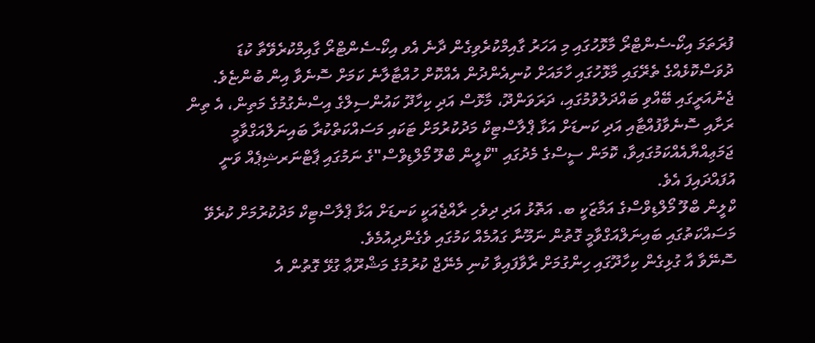ފުރަތަމަ އިކޯ-ސެންޓްރޯ މާޅޮހުގައި މި އަހަރު ގާއިމްކުރެވިގެން ދާނެ އެވ އިކޯ-ސެންޓްރޯ ގާއިމްކުރެވޭތާ ކުޑަ ދުވަސްކޮޅެއްގެ ތެރޭގައި މާޅޮހުގައި ހާމައަށް ކުނިއެންދުން އެއްކޮށް ހުއްޓާލާނެ ކަމަށް ސޮނެވާ އިން ބުންޏެވެ.
ޖެނުއަރީގައި ބޭއްވި ބައްދަލުވުމުގައި، ދަރަވަންދޫ، މާޅޮސް އަދި ކިހާދޫ ކައުންސިލްގެ އިސްނެގުމުގެ މަތިން، އެ ތިން ރަށާއި ސޮނެވާފުއްޓާއި އަދި ކަނޑަށް އަޅާ ޕްލާސްޓިކް މަދުކުރުމަށް ޓަކައި މަސައްކަތްކުރާ ބައިނަލްއަގްވާމީ ޖަމަޢިއްޔާއެއްކަމުގައިވާ، ކޮމަން ސީސްގެ މެދުގައި "ކްލީން ބްލޫ މޯލްޑިވްސް"ގެ ނަމުގައި ޕާޓްނަރޝިޕެއް ވަނީ އުފައްދައިފަ އެވެ.
ކްލީން ބްލޫ މޯލްޑިވްސްގެ އަމާޒަކީ ބ. އަތޮޅު އަދި ދިވެހި ރާއްޖެއަކީ ކަނޑަށް އަޅާ ޕްލާސްޓިކް މަދުކުރުމަށް ކުރެވޭ މަސައްކަތުގައި ބައިނަލްއަގްވާމީ ގޮތުން ނަމޫނާ ގައުމެއް ކަމުގައި ވެގެންދިއުމެވެ.
ސޮނޭވާ އާ ގުޅިގެން ކިހާދޫގައި ހިންގުމަށް ރާވާފައިވާ ކުނި މެނޭޖް ކުރުމުގެ މަޝްރޫޢާ ގުޅޭ ގޮތުން އެ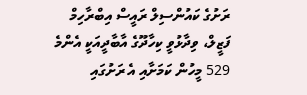ރަށުގެ ކައުންސިލް ރައީސް އިބްރާހިމް ފަޒީލް، ވިދާޅުވީ ކިހާދޫގެ އާބާދީއަކީ އެންމެ 529 މީހުން ކަމަށާއި އެ ރަށުގައި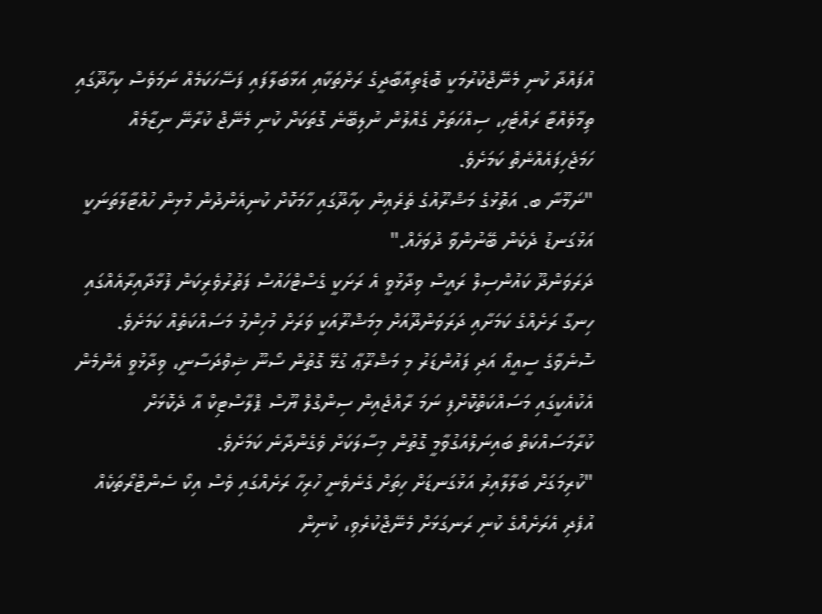އުފައްދާ ކުނި މެނޭޖްކުރުމަކީ ބޮޑެތިއާބާދީގެ ރަށްތަކާއި އަޅާބަލާފައި ފަސޭހަކަމެއް ނަމަވެސް ކިހާދޫގައި ތިމާވެއްޓާ ރައްޓެހި، ސިއްހަތަށް ގެއްލުން ނުލިބޭނެ ގޮތަކަށް ކުނި މެނޭޖް ކުރާނޭ ނިޒާމެއް ހަމަޖެހިފައެއްނެތް ކަމަށެވެ.
"ނަމޫނާ ބ. އަތޮޅުގެ މަޝްރޫއުގެ ތެރެއިން ކިހާދޫގައި ހާމަކޮށް ކުނިއެންދުން މުޅިން ހުއްޓާލާތަނަކީ އަޅުގަނޑު ދެކެން ބޭނުންވާ ދުވަހެއް."
ދަރަވަންދޫ ކައުންސިލް ރައީސް ވިދާޅުވީ އެ ރަށަކީ ގެސްޓްހައުސް ފަތުރުވެރިކަން ފުޅާދާއިރާއެއްގައި ހިނގާ ރަށެއްގެ ކަމަށާއި ދަރަވަންދޫއަށް މިމަޝްރޫއަކީ ވަރަށް މުހިންމު މަސައްކަތެއް ކަމަށެވެ.
ސޮނެވާގެ ސީއީއޯ އަދި ފައުންޑަރު މި މަޝްރޫޢާ ގުޅޭ ގޮތުން ސޯނޫ ޝިވްދަސާނީ، ވިދާޅުވީ އެންމެން އެކުއެކީގައި މަސައްކަތްކޮށްފި ނަމަ ރާއްޖެއިން ސިންގްލް ޔޫސް ޕްލާސްޓިކް އާ ދެކޮޅަށް ކުރާމަސައްކަތް ބައިނަލްއަގުވާމީ ގޮތުން މިސާލަކަށް ވެގެންދާނެ ކަމަށެވެ.
"ކުރިމަގަށް ބަލާލާއިރު އަޅުގަނޑަށް ހިތަށް ގެނެވެނީ ހުރިހާ ރަށެއްގައި ވެސް އިކޯ ސެންޓްރޯތަކެއް އުފެދި އެރަށެއްގެ ކުނި ރަނގަޅަށް މެނޭޖްކުރެވި، ކުނިން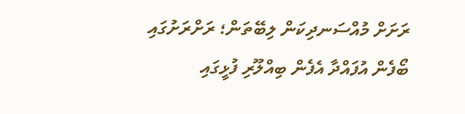ރަށަށް މުއްސަނދިކަން ލިބޭތަން؛ ރަށްރަށުގައި ބޯފެން އުފައްދާ އެފެން ބިއްލޫރި ފުޅީގައި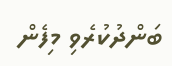ބަންދުކުރެވި މިފެން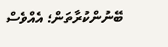ބޭނުންކުރާތަން؛ އެއްވެސް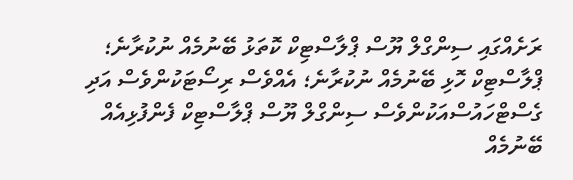ރަށެއްގައި ސިންގްލް ޔޫސް ޕްލާސްޓިކް ކޮތަޅު ބޭނުމެއް ނުކުރާނެ؛ ޕްލާސްޓިކް ހޮޅި ބޭނުމެއް ނުކުރާނެ؛ އެއްވެސް ރިސޯޓަކުންވެސް އަދި ގެސްޓްހައުސްއަކުންވެސް ސިންގްލް ޔޫސް ޕްލާސްޓިކް ފެންފުޅިއެއް ބޭނުމެއް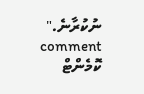ނުކުރާނެ."
comment ކޮމެންޓް